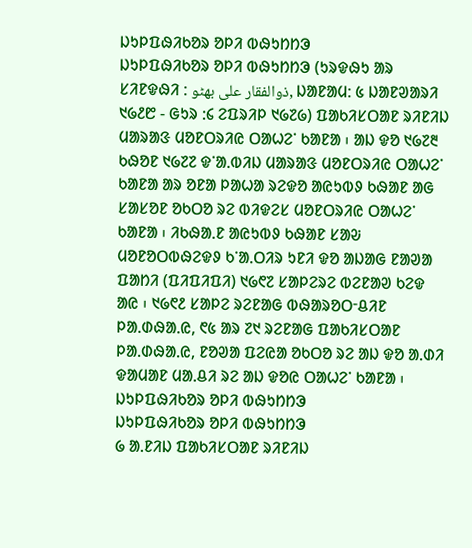ᱡᱩᱞᱯᱷᱤᱠᱚᱨ ᱚᱞᱤ ᱵᱷᱩᱴᱴᱳ
ᱡᱩᱞᱯᱷᱤᱠᱚᱨ ᱚᱞᱤ ᱵᱷᱩᱴᱴᱳ (ᱩᱨᱫᱷᱩ ᱟᱨ ᱥᱤᱱᱫᱷᱤ : ذوالفقار علی بھٹو, ᱡᱟᱱᱟᱢ: ᱕ ᱡᱟᱱᱣᱟᱨᱤ ᱑᱙᱒᱘ - ᱜᱩᱨ ᱺ᱔ ᱮᱯᱨᱤᱞ ᱑᱙᱗᱙) ᱯᱟᱠᱤᱥᱛᱟᱱ ᱨᱤᱱᱤᱡ ᱢᱟᱨᱟᱝ ᱢᱚᱱᱛᱨᱤᱭ ᱛᱟᱦᱮᱸ ᱠᱟᱱᱟ ᱾ ᱟᱡ ᱫᱚ ᱑᱙᱗᱓ ᱠᱷᱚᱱ ᱑᱙᱗᱗ ᱫᱸᱟᱹᱵᱤᱡ ᱢᱟᱨᱟᱝ ᱢᱚᱱᱛᱨᱤᱭ ᱛᱟᱦᱮᱸ ᱠᱟᱱᱟ ᱟᱨ ᱚᱱᱟ ᱞᱟᱦᱟ ᱨᱮᱫᱚ ᱟᱭᱩᱵᱽ ᱠᱷᱟᱱ ᱟᱜ ᱥᱟᱥᱚᱱ ᱚᱠᱛᱚ ᱨᱮ ᱵᱤᱫᱮᱥ ᱢᱚᱱᱛᱨᱤᱭ ᱛᱟᱦᱮᱸ ᱠᱟᱱᱟ ᱾ ᱤᱠᱷᱟᱹᱱ ᱟᱭᱩᱵᱽ ᱠᱷᱟᱱ ᱥᱟᱶ ᱢᱚᱱᱚᱛᱵᱷᱮᱫᱽ ᱠᱸᱟᱹᱛᱤᱨ ᱩᱱᱤ ᱫᱚ ᱟᱡᱟᱜ ᱱᱟᱣᱟ ᱯᱟᱴᱤ (ᱯᱤᱯᱤᱯᱤ) ᱑᱙᱖᱗ ᱥᱟᱞᱮᱨᱮ ᱵᱮᱱᱟᱣ ᱠᱮᱫ ᱟᱭ ᱾ ᱑᱙᱖᱒ ᱥᱟᱞᱮ ᱨᱮᱱᱟᱜ ᱵᱷᱟᱨᱚᱛᱼᱪᱤᱱ ᱞᱟᱹᱰᱷᱟᱹᱭ, ᱖᱕ ᱟᱨ ᱗᱑ ᱨᱮᱱᱟᱜ ᱯᱟᱠᱤᱥᱛᱟᱱ ᱞᱟᱹᱰᱷᱟᱹᱭ, ᱱᱚᱣᱟ ᱯᱮᱭᱟ ᱚᱠᱛᱚ ᱨᱮ ᱟᱡ ᱫᱚ ᱟᱹᱰᱤ ᱫᱟᱢᱟᱱ ᱢᱟᱹᱪᱤ ᱨᱮ ᱟᱡ ᱫᱚᱭ ᱛᱟᱦᱮᱸ ᱠᱟᱱᱟ ᱾
ᱡᱩᱞᱯᱷᱤᱠᱚᱨ ᱚᱞᱤ ᱵᱷᱩᱴᱴᱳ
ᱡᱩᱞᱯᱷᱤᱠᱚᱨ ᱚᱞᱤ ᱵᱷᱩᱴᱴᱳ
᱙ ᱟᱹᱱᱤᱡ ᱯᱟᱠᱤᱥᱛᱟᱱ ᱨᱤᱱᱤᱡ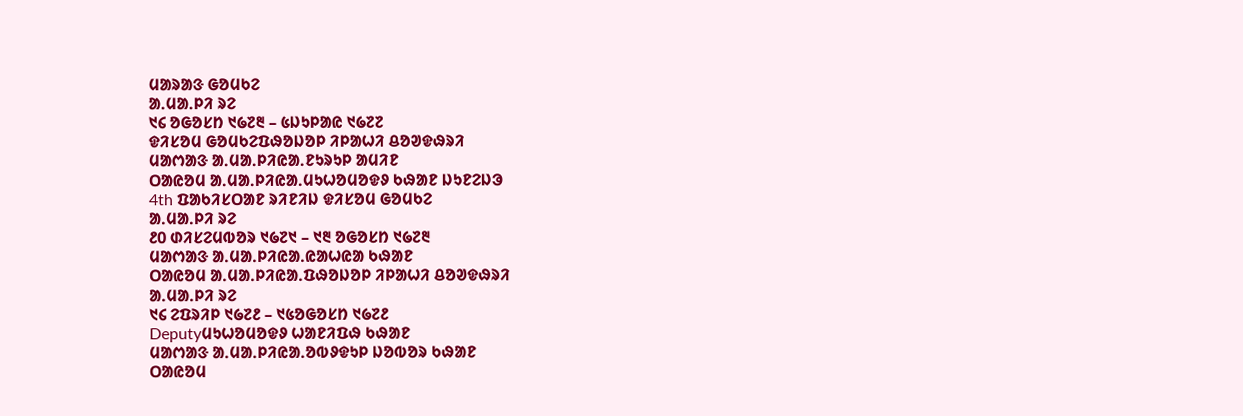ᱢᱟᱨᱟᱝ ᱜᱚᱢᱠᱮ
ᱟᱹᱢᱟᱹᱞᱤ ᱨᱮ
᱑᱔ ᱚᱜᱚᱥᱴ ᱑᱙᱗᱓ – ᱕ᱡᱩᱞᱟᱭ ᱑᱙᱗᱗
ᱫᱤᱥᱚᱢ ᱜᱚᱢᱠᱮᱯᱷᱚᱡᱚᱞ ᱤᱞᱟᱦᱤ ᱪᱚᱣᱫᱷᱨᱤ
ᱢᱟᱬᱟᱝ ᱟᱹᱢᱟᱹᱞᱤᱭᱟᱹᱱᱩᱨᱩᱞ ᱟᱢᱤᱱ
ᱛᱟᱭᱚᱢ ᱟᱹᱢᱟᱹᱞᱤᱭᱟᱹᱢᱩᱦᱚᱢᱚᱫᱽ ᱠᱷᱟᱱ ᱡᱩᱱᱮᱡᱳ
4th ᱯᱟᱠᱤᱥᱛᱟᱱ ᱨᱤᱱᱤᱡ ᱫᱤᱥᱚᱢ ᱜᱚᱢᱠᱮ
ᱟᱹᱢᱟᱹᱞᱤ ᱨᱮ
᱒᱐ ᱰᱤᱥᱮᱢᱵᱚᱨ ᱑᱙᱗᱑ – ᱑᱓ ᱚᱜᱚᱥᱴ ᱑᱙᱗᱓
ᱢᱟᱬᱟᱝ ᱟᱹᱢᱟᱹᱞᱤᱭᱟᱹᱭᱟᱦᱭᱟ ᱠᱷᱟᱱ
ᱛᱟᱭᱚᱢ ᱟᱹᱢᱟᱹᱞᱤᱭᱟᱹᱯᱷᱚᱡᱚᱞ ᱤᱞᱟᱦᱤ ᱪᱚᱣᱫᱷᱨᱤ
ᱟᱹᱢᱟᱹᱞᱤ ᱨᱮ
᱑᱔ ᱮᱯᱨᱤᱞ ᱑᱙᱗᱒ – ᱑᱕ᱚᱜᱚᱥᱴ ᱑᱙᱗᱒
Deputyᱢᱩᱦᱚᱢᱚᱫᱽ ᱦᱟᱱᱤᱯᱷ ᱠᱷᱟᱱ
ᱢᱟᱬᱟᱝ ᱟᱹᱢᱟᱹᱞᱤᱭᱟᱹᱚᱵᱽᱫᱩᱞ ᱡᱚᱵᱚᱨ ᱠᱷᱟᱱ
ᱛᱟᱭᱚᱢ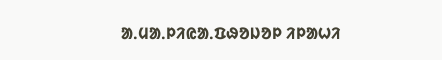ᱟᱹᱢᱟᱹᱞᱤᱭᱟᱹᱯᱷᱚᱡᱚᱞ ᱤᱞᱟᱦᱤ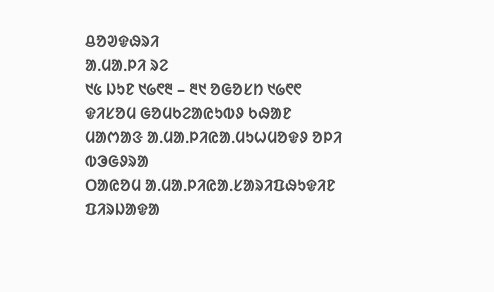ᱪᱚᱣᱫᱷᱨᱤ
ᱟᱹᱢᱟᱹᱞᱤ ᱨᱮ
᱑᱕ ᱡᱩᱱ ᱑᱙᱖᱓ – ᱓᱑ ᱚᱜᱚᱥᱴ ᱑᱙᱖᱖
ᱫᱤᱥᱚᱢ ᱜᱚᱢᱠᱮᱟᱭᱩᱵᱽ ᱠᱷᱟᱱ
ᱢᱟᱬᱟᱝ ᱟᱹᱢᱟᱹᱞᱤᱭᱟᱹᱢᱩᱦᱢᱚᱫᱽ ᱚᱞᱤ ᱵᱳᱜᱽᱨᱟ
ᱛᱟᱭᱚᱢ ᱟᱹᱢᱟᱹᱞᱤᱭᱟᱹᱥᱟᱨᱤᱯᱷᱩᱫᱤᱱ ᱯᱤᱨᱡᱟᱫᱟ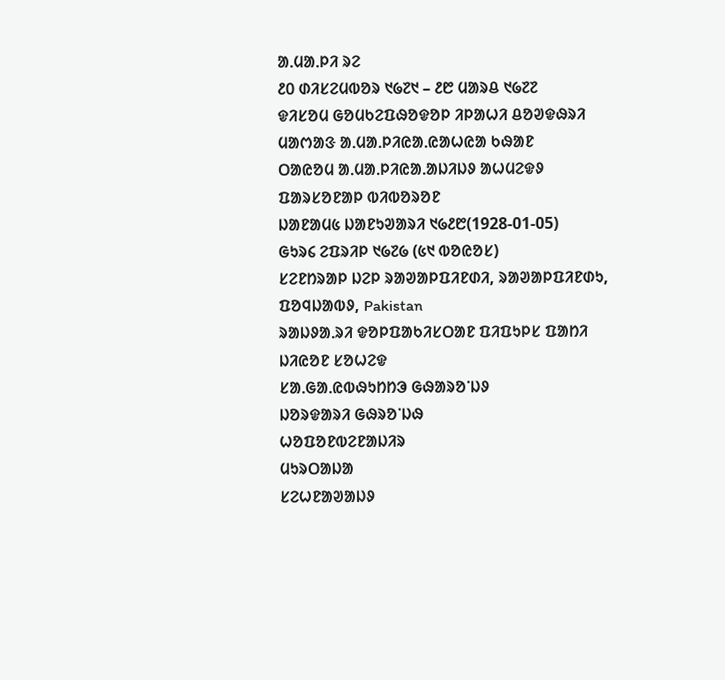ᱟᱹᱢᱟᱹᱞᱤ ᱨᱮ
᱒᱐ ᱰᱤᱥᱮᱢᱵᱚᱨ ᱑᱙᱗᱑ – ᱒᱘ ᱢᱟᱨᱪ ᱑᱙᱗᱗
ᱫᱤᱥᱚᱢ ᱜᱚᱢᱠᱮᱯᱷᱚᱫᱚᱞ ᱤᱞᱟᱦᱤ ᱪᱚᱣᱫᱷᱨᱤ
ᱢᱟᱬᱟᱝ ᱟᱹᱢᱟᱹᱞᱤᱭᱟᱹᱭᱟᱦᱭᱟ ᱠᱷᱟᱱ
ᱛᱟᱭᱚᱢ ᱟᱹᱢᱟᱹᱞᱤᱭᱟᱹᱟᱡᱤᱡᱽ ᱟᱦᱢᱮᱫᱽ
ᱯᱟᱨᱥᱚᱱᱟᱞ ᱵᱤᱵᱚᱨᱚᱱ
ᱡᱟᱱᱟᱢ᱕ ᱡᱟᱱᱩᱣᱟᱨᱤ ᱑᱙᱒᱘(1928-01-05)
ᱜᱩᱨ᱔ ᱮᱯᱨᱤᱞ ᱑᱙᱗᱙ (᱕᱑ ᱵᱚᱭᱚᱥ)
ᱥᱮᱱᱴᱨᱟᱞ ᱡᱮᱞ ᱨᱟᱣᱟᱞᱯᱤᱱᱰᱤ, ᱨᱟᱣᱟᱞᱯᱤᱱᱰᱩ, ᱯᱚᱧᱡᱟᱵᱽ, Pakistan
ᱨᱟᱡᱽᱟᱹᱨᱤ ᱫᱚᱞᱯᱟᱠᱤᱥᱛᱟᱱ ᱯᱤᱯᱩᱞᱥ ᱯᱟᱴᱤ
ᱡᱤᱭᱚᱱ ᱥᱚᱦᱮᱫ
ᱥᱟᱹᱜᱟᱹᱭᱵᱷᱩᱴᱴᱳ ᱜᱷᱟᱨᱚᱸᱡᱽ
ᱡᱚᱨᱫᱟᱨᱤ ᱜᱷᱨᱚᱸᱡᱷ
ᱦᱚᱯᱚᱱᱵᱮᱱᱟᱡᱤᱨ
ᱢᱩᱨᱛᱟᱡᱟ
ᱥᱮᱦᱱᱟᱣᱟᱡᱽ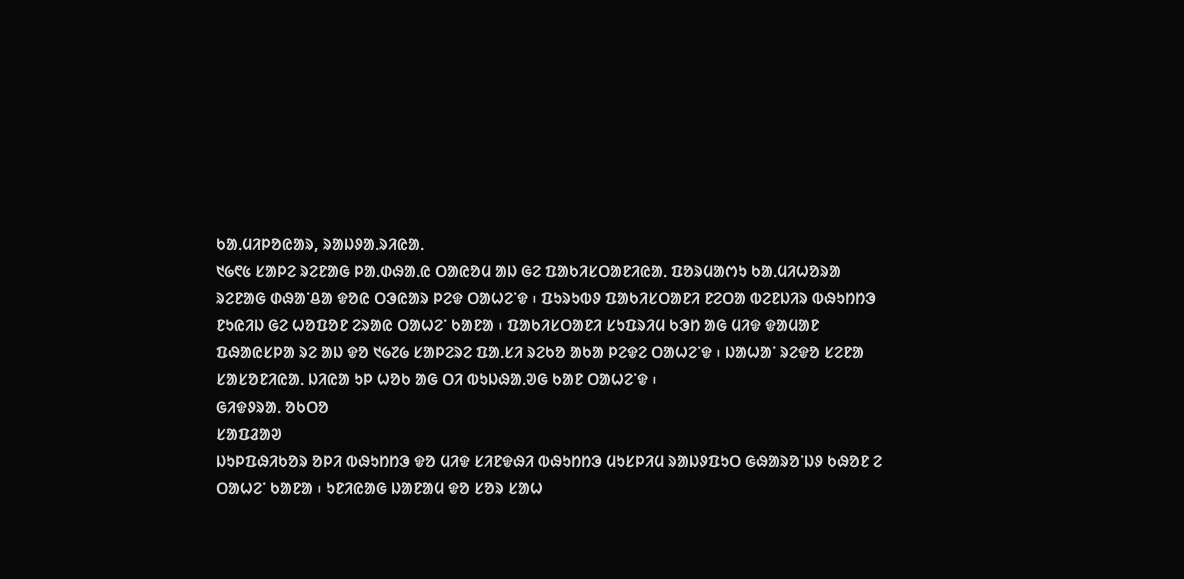ᱠᱟᱹᱢᱤᱞᱚᱭᱟᱨ, ᱨᱟᱡᱽᱟᱹᱨᱤᱭᱟᱹ
᱑᱙᱖᱕ ᱥᱟᱞᱮ ᱨᱮᱱᱟᱜ ᱞᱟᱹᱰᱷᱟᱹᱭ ᱛᱟᱭᱚᱢ ᱟᱡ ᱜᱮ ᱯᱟᱠᱤᱥᱛᱟᱱᱤᱭᱟᱹ ᱯᱚᱨᱢᱟᱬᱩ ᱠᱟᱹᱢᱤᱦᱚᱨᱟ ᱨᱮᱱᱟᱜ ᱰᱷᱟᱸᱪᱟ ᱫᱚᱭ ᱛᱳᱭᱟᱨ ᱞᱮᱫ ᱛᱟᱦᱮᱸᱫ ᱾ ᱯᱩᱨᱩᱵᱽ ᱯᱟᱠᱤᱥᱛᱟᱱᱤ ᱱᱮᱛᱟ ᱵᱮᱱᱡᱤᱨ ᱵᱷᱩᱴᱴᱳ ᱱᱩᱭᱤᱡ ᱜᱮ ᱦᱚᱯᱚᱱ ᱮᱨᱟᱭ ᱛᱟᱦᱮᱸ ᱠᱟᱱᱟ ᱾ ᱯᱟᱠᱤᱥᱛᱟᱱᱤ ᱥᱩᱯᱨᱤᱢ ᱠᱳᱴ ᱟᱜ ᱢᱤᱫ ᱫᱟᱢᱟᱱ ᱯᱷᱟᱭᱥᱞᱟ ᱨᱮ ᱟᱡ ᱫᱚ ᱑᱙᱗᱙ ᱥᱟᱞᱮᱨᱮ ᱯᱟᱹᱥᱤ ᱨᱮᱠᱚ ᱟᱠᱟ ᱞᱮᱫᱮ ᱛᱟᱦᱮᱸᱫ ᱾ ᱡᱟᱦᱟᱸ ᱨᱮᱫᱚ ᱥᱮᱱᱟ ᱥᱟᱥᱚᱱᱤᱭᱟᱹ ᱡᱤᱭᱟ ᱩᱞ ᱦᱚᱠ ᱟᱜ ᱛᱤ ᱵᱩᱡᱷᱟᱹᱣᱜ ᱠᱟᱱ ᱛᱟᱦᱮᱸᱫ ᱾
ᱜᱤᱫᱽᱨᱟᱹ ᱚᱠᱛᱚ
ᱥᱟᱯᱲᱟᱣ
ᱡᱩᱞᱯᱷᱤᱠᱚᱨ ᱚᱞᱤ ᱵᱷᱩᱴᱴᱳ ᱫᱚ ᱢᱤᱫ ᱥᱤᱱᱫᱷᱤ ᱵᱷᱩᱴᱴᱳ ᱢᱩᱥᱞᱤᱢ ᱨᱟᱡᱽᱯᱩᱛ ᱜᱷᱟᱨᱚᱸᱡᱽ ᱠᱷᱚᱱ ᱮ ᱛᱟᱦᱮᱸ ᱠᱟᱱᱟ ᱾ ᱩᱱᱤᱭᱟᱜ ᱡᱟᱱᱟᱢ ᱫᱚ ᱥᱚᱨ ᱥᱟᱦ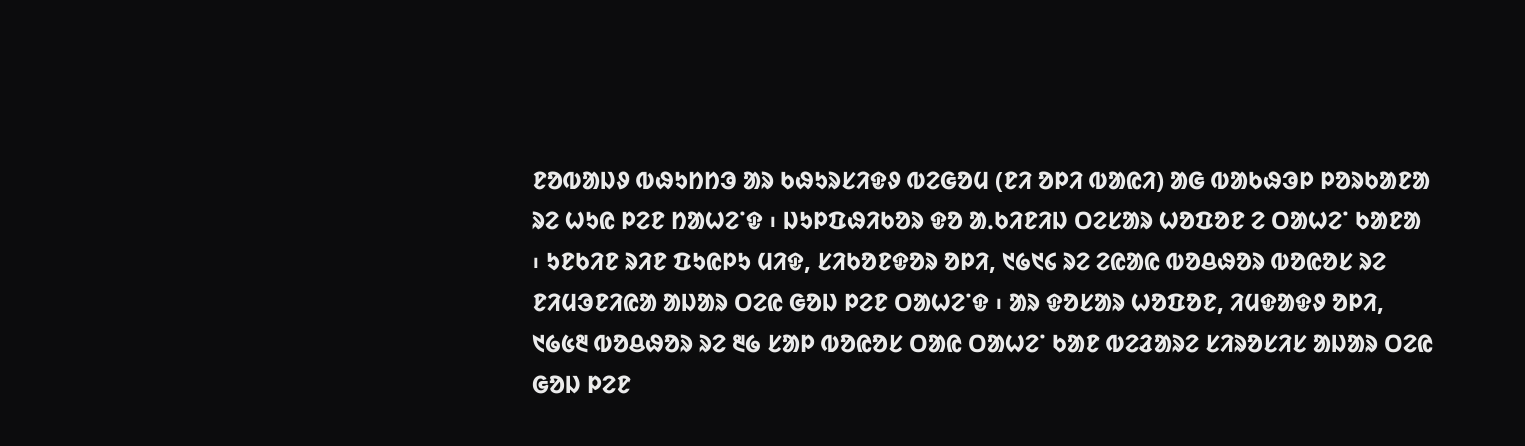ᱱᱚᱵᱟᱡᱽ ᱵᱷᱩᱴᱴᱳ ᱟᱨ ᱠᱷᱩᱨᱥᱤᱫᱽ ᱵᱮᱜᱚᱢ (ᱱᱤ ᱚᱞᱤ ᱵᱟᱭᱤ) ᱟᱜ ᱵᱟᱠᱷᱳᱞ ᱞᱚᱨᱠᱟᱱᱟ ᱨᱮ ᱦᱩᱭ ᱞᱮᱱ ᱴᱟᱦᱮᱸᱫ ᱾ ᱡᱩᱞᱯᱷᱤᱠᱚᱨ ᱫᱚ ᱟᱹᱠᱤᱱᱤᱡ ᱛᱮᱥᱟᱨ ᱦᱚᱯᱚᱱ ᱮ ᱛᱟᱦᱮᱸ ᱠᱟᱱᱟ ᱾ ᱩᱱᱠᱤᱱ ᱨᱤᱱ ᱯᱩᱭᱞᱩ ᱢᱤᱫ, ᱥᱤᱠᱚᱱᱫᱚᱨ ᱚᱞᱤ, ᱑᱙᱑᱔ ᱨᱮ ᱮᱭᱟᱭ ᱵᱚᱪᱷᱚᱨ ᱵᱚᱭᱚᱥ ᱨᱮ ᱱᱤᱢᱳᱱᱤᱭᱟ ᱟᱡᱟᱨ ᱛᱮᱭ ᱜᱚᱡ ᱞᱮᱱ ᱛᱟᱦᱮᱸᱫ ᱾ ᱟᱨ ᱫᱚᱥᱟᱨ ᱦᱚᱯᱚᱱ, ᱤᱢᱫᱟᱫᱽ ᱚᱞᱤ, ᱑᱙᱕᱓ ᱵᱚᱪᱷᱚᱨ ᱨᱮ ᱓᱙ ᱥᱟᱞ ᱵᱚᱭᱚᱥ ᱛᱟᱭ ᱛᱟᱦᱮᱸ ᱠᱟᱱ ᱵᱮᱲᱟᱨᱮ ᱥᱤᱨᱚᱥᱤᱥ ᱟᱡᱟᱨ ᱛᱮᱭ ᱜᱚᱡ ᱞᱮᱱ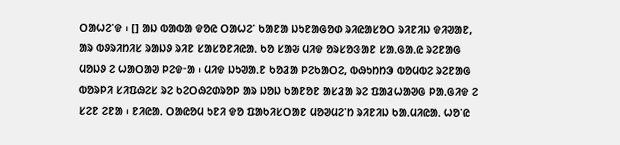ᱛᱟᱦᱮᱸᱫ ᱾ [] ᱟᱡ ᱵᱟᱵᱟ ᱫᱚᱭ ᱛᱟᱦᱮᱸ ᱠᱟᱱᱟ ᱡᱩᱱᱟᱜᱚᱰ ᱨᱤᱭᱟᱥᱚᱛ ᱨᱤᱱᱤᱡ ᱫᱤᱣᱟᱱ, ᱟᱨ ᱵᱽᱨᱤᱴᱤᱥ ᱨᱟᱡᱽ ᱨᱤᱱ ᱥᱟᱥᱚᱱᱤᱭᱟᱹ ᱠᱚ ᱥᱟᱶ ᱢᱤᱫ ᱚᱨᱥᱚᱝᱟᱱ ᱥᱟᱹᱜᱟᱹᱭ ᱨᱮᱱᱟᱜ ᱢᱚᱡᱽ ᱮ ᱦᱟᱛᱟᱣ ᱞᱮᱫᱼᱟ ᱾ ᱢᱤᱫ ᱡᱩᱣᱟᱹᱱ ᱠᱚᱲᱟ ᱞᱮᱠᱟᱛᱮ, ᱵᱷᱩᱴᱴᱳ ᱵᱚᱢᱵᱮ ᱨᱮᱱᱟᱜ ᱵᱚᱨᱞᱤ ᱥᱤᱯᱷᱮᱥ ᱨᱮ ᱠᱮᱛᱷᱮᱰᱨᱚᱞ ᱟᱨ ᱡᱚᱡ ᱠᱟᱱᱚᱱ ᱟᱥᱲᱟ ᱨᱮ ᱯᱟᱲᱦᱟᱣᱜ ᱞᱟᱹᱜᱤᱫ ᱮ ᱥᱮᱱ ᱮᱱᱟ ᱾ ᱱᱤᱭᱟᱹ ᱛᱟᱭᱚᱢ ᱩᱱᱤ ᱫᱚ ᱯᱟᱠᱤᱥᱛᱟᱱ ᱢᱚᱣᱢᱮᱸᱴ ᱨᱤᱱᱤᱡ ᱠᱟᱹᱢᱤᱭᱟᱹ ᱦᱚᱸᱭ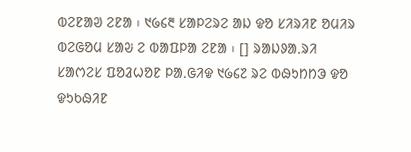ᱵᱮᱱᱟᱣ ᱮᱱᱟ ᱾ ᱑᱙᱔᱓ ᱥᱟᱞᱮᱨᱮ ᱟᱡ ᱫᱚ ᱥᱤᱨᱤᱱ ᱚᱢᱤᱨ ᱵᱮᱜᱚᱢ ᱥᱟᱶ ᱮ ᱵᱟᱯᱞᱟ ᱮᱱᱟ ᱾ [] ᱨᱟᱡᱽᱟᱹᱨᱤ ᱥᱟᱬᱮᱥ ᱯᱚᱲᱦᱚᱱ ᱞᱟᱹᱜᱤᱫ ᱑᱙᱔᱗ ᱨᱮ ᱵᱷᱩᱴᱴᱳ ᱫᱚ ᱫᱩᱠᱷᱤᱱ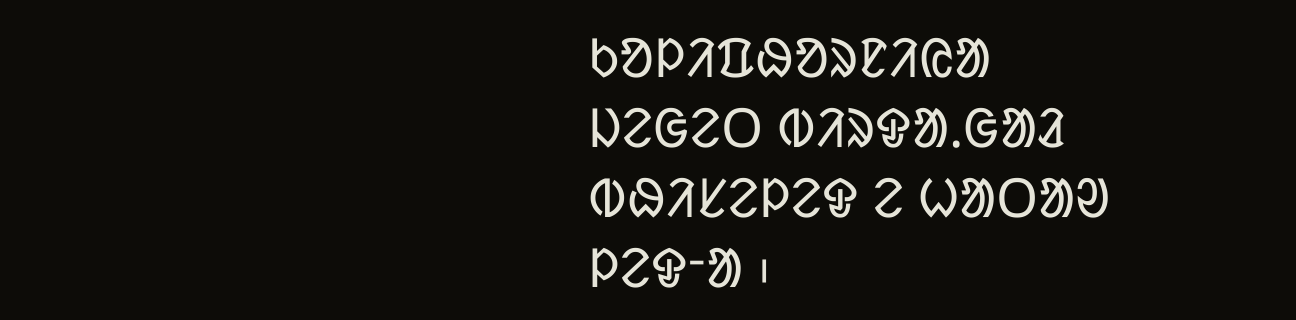ᱠᱚᱞᱤᱯᱷᱚᱨᱱᱤᱭᱟ ᱡᱮᱜᱮᱛ ᱵᱤᱨᱫᱟᱹᱜᱟᱲ ᱵᱷᱤᱥᱮᱞᱮᱫ ᱮ ᱦᱟᱛᱟᱣ ᱞᱮᱫᱼᱟ ᱾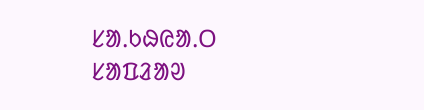ᱥᱟᱹᱠᱷᱭᱟᱹᱛ
ᱥᱟᱯᱲᱟᱣ